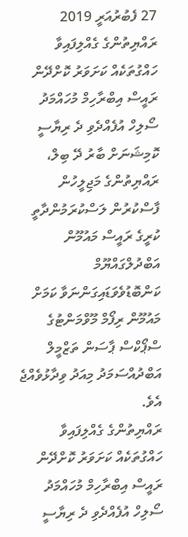27 ފެބުރުއަރީ 2019
ރައްޔިތުންގެ ގެއްލިފައިވާ ހައްގުތަކެއް ކަށަވަރު ކޮށްދޭން ރައީސް އިބްރާހިމް މުހައްމަދު ސޯލިހް އުފެއްދެވި ދެ ރިޔާސީ ކޮމިޝަނަށް ބާރު ދޭ ބިލް، ރައްޔިތުންގެ މަޖިލީހުން ފާސްކުރުން ލަސްކުރަމުންދާތީ ކުރީގެ ރައީސް މައުމޫން އަބްދުލްގައްޔޫމް ކަންބޮޑުވެވަޑައިގަންނަވާ ކަމަށް މައުމޫން ރިފޯމް މޫވްމަންޓުގެ ސްޕޯކްސް ޕާސަން ތަޒްމީލް އަބްދުއްސަމަދު މިއަދު ވިދާޅުވެއްޖެ އެވެ.
ރައްޔިތުންގެ ގެއްލިފައިވާ ހައްގުތަކެއް ކަށަވަރު ކޮށްދޭން ރައީސް އިބްރާހިމް މުހައްމަދު ސޯލިހް އުފެއްދެވި ދެ ރިޔާސީ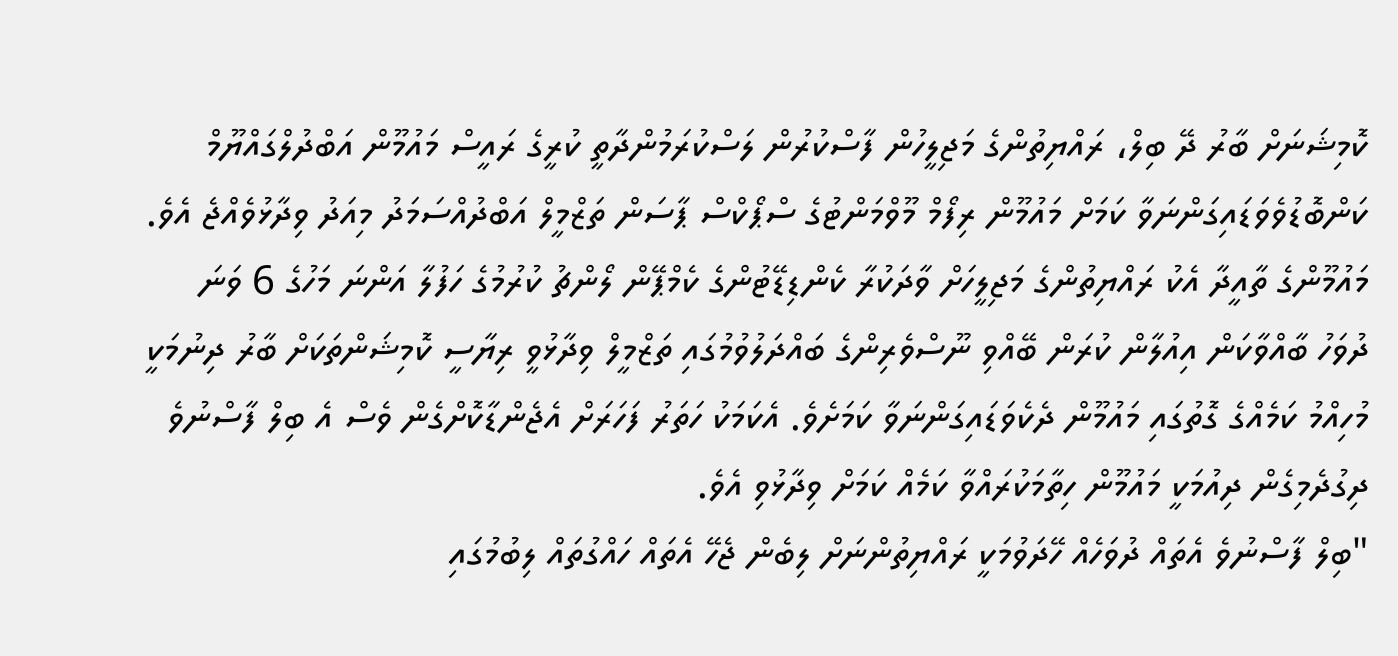ކޮމިޝަނަށް ބާރު ދޭ ބިލް، ރައްޔިތުންގެ މަޖިލީހުން ފާސްކުރުން ލަސްކުރަމުންދާތީ ކުރީގެ ރައީސް މައުމޫން އަބްދުލްގައްޔޫމް ކަންބޮޑުވެވަޑައިގަންނަވާ ކަމަށް މައުމޫން ރިފޯމް މޫވްމަންޓުގެ ސްޕޯކްސް ޕާސަން ތަޒްމީލް އަބްދުއްސަމަދު މިއަދު ވިދާޅުވެއްޖެ އެވެ.
މައުމޫންގެ ތާއީދާ އެކު ރައްޔިތުންގެ މަޖިލީހަށް ވާދަކުރާ ކެންޑިޑޭޓުންގެ ކެމްޕޭން ލޯންޗު ކުރުމުގެ ހަފުލާ އަންނަ މަހުގެ 6 ވަނަ ދުވަހު ބާއްވާކަން އިއުލާން ކުރަން ބޭއްވި ނޫސްވެރިންގެ ބައްދަލުވުމުގައި ތަޒްމީލް ވިދާޅުވީ ރިޔާސީ ކޮމިޝަންތަކަށް ބާރު ދިނުމަކީ މުހިއްމު ކަމެއްގެ ގޮތުގައި މައުމޫން ދެކެވަޑައިގަންނަވާ ކަމަށެވެ. އެކަމަކު ހަތަރު ފަހަރަށް އެޖެންޑާކޮށްގެން ވެސް އެ ބިލް ފާސްނުވެ ދިގުދެމިގެން ދިއުމަކީ މައުމޫން ހިތާމަކުރައްވާ ކަމެއް ކަމަށް ވިދާޅުވި އެވެ.
"ބިލް ފާސްނުވެ އެތައް ދުވަހެއް ހޭދަވުމަކީ ރައްޔިތުންނަށް ލިބެން ޖެހޭ އެތައް ހައްގުތައް ލިބުމުގައި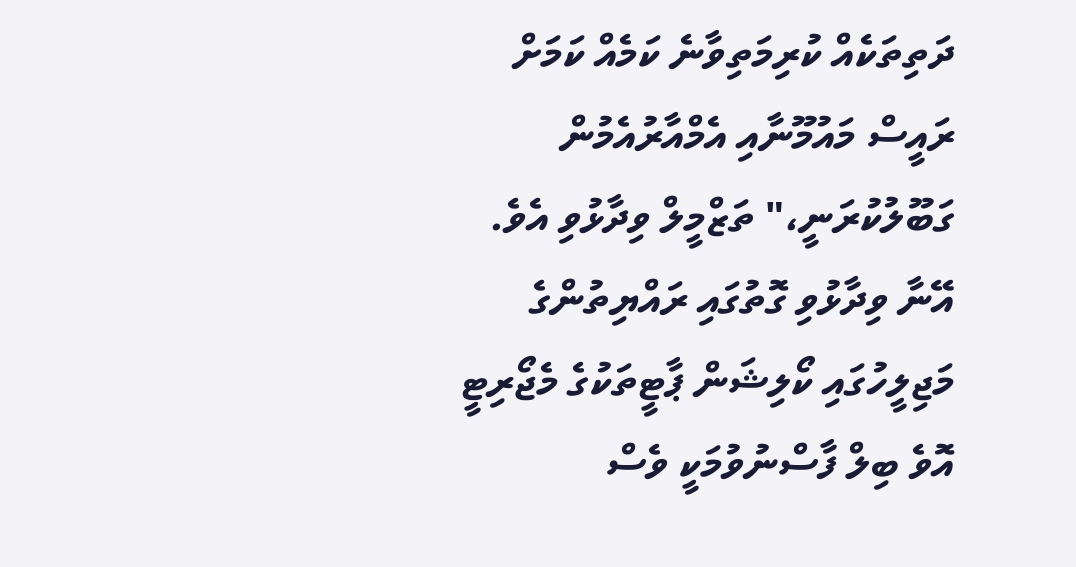ދަތިތަކެއް ކުރިމަތިވާނެ ކަމެއް ކަމަށް ރައީސް މައުމޫނާއި އެމްއާރުއެމުން ގަބޫލުކުރަނީ،" ތަޒްމީލް ވިދާޅުވި އެވެ.
އޭނާ ވިދާޅުވި ގޮތުގައި ރައްޔިތުންގެ މަޖިލީހުގައި ކޯލިޝަން ޕާޓީތަކުގެ މެޖޯރިޓީ އޮވެ ބިލް ފާސްނުވުމަކީ ވެސް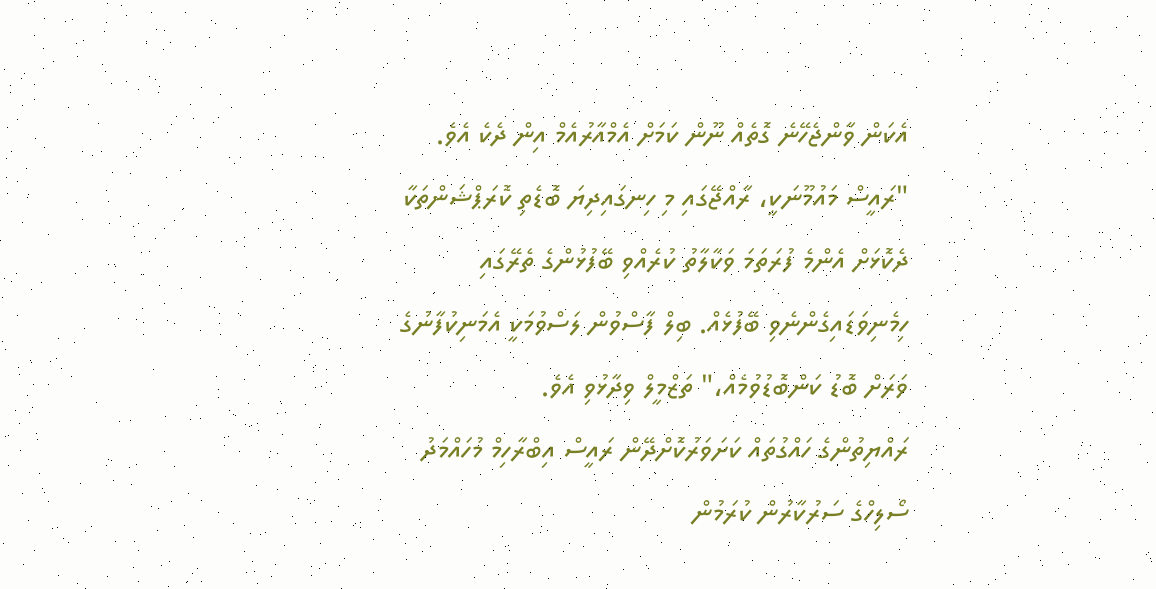އެކަން ވާންޖެހޭނެ ގޮތެއް ނޫން ކަމަށް އެމްއާރުއެމް އިން ދެކެ އެވެ.
"ރައީސް މައުމޫނަކީ، ރާއްޖޭގައި މި ހިނގައިދިޔަ ބޮޑެތި ކޮރަޕްޝަންތަކާ ދެކޮޅަށް އެންމެ ފުރަތަމަ ވަކާލާތު ކުރެއްވި ބޭފުޅުންގެ ތެރޭގައި ހިމެނިވަޑައިގެންނެވި ބޭފުޅެއް. ބިލް ފާސްވުން ލަސްވުމަކީ އެމަނިކުފާނުގެ ވަރަށް ބޮޑު ކަންބޮޑުވުމެއް،" ތަޒްމީލް ވިދާޅުވި އެވެ.
ރައްޔިތުންގެ ހައްގުތައް ކަށަވަރުކޮށްދޭން ރައީސް އިބްރާހިމް މުހައްމަދު ސޯލިހްގެ ސަރުކާރުން ކުރަމުން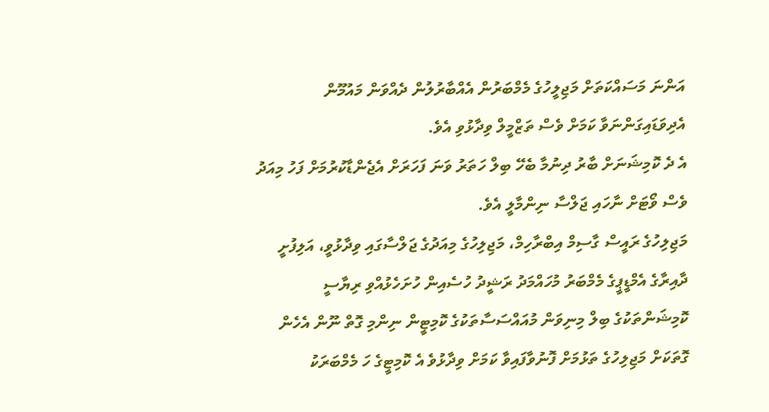އަންނަ މަސައްކަތަށް މަޖިލީހުގެ މެމްބަރުން އެއްބާރުލުން ދެއްވަން މައުމޫން އެދިވަޑައިގަންނަވާ ކަމަށް ވެސް ތަޒްމީލް ވިދާޅުވި އެވެ.
އެ ދެ ކޮމިޝަނަށް ބާރު ދިނުމާ ބެހޭ ބިލް ހަތަރު ވަނަ ފަހަރަށް އެޖެންޑާކުރުމަށް ފަހު މިއަދު ވެސް ވޯޓަށް ނާހައި ޖަލްސާ ނިންމާލީ އެވެ.
މަޖިލިހުގެ ރައީސް ގާސިމް އިބްރާހިމް، މަޖިލިހުގެ މިއަދުގެ ޖަލްސާގައި ވިދާޅުވީ، އަލިފުށީ ދާއިރާގެ އެމްޑީޕީގެ މެމްބަރު މުހައްމަދު ރަޝީދު ހުސެއިން ހުށަހެޅުއްވި ރިޔާސީ ކޮމިޝަންތަކުގެ ބިލް މިނިވަން މުއައްސަސާތަކުގެ ކޮމިޓީން ނިންމި ގޮތް ނޫން އެހެން ގޮތަކަށް މަޖިލިހުގެ ތަޅުމަށް ފޮނުވާފައިވާ ކަމަށް ވިދާޅުވެ އެ ކޮމިޓީގެ ހަ މެމްބަރަކު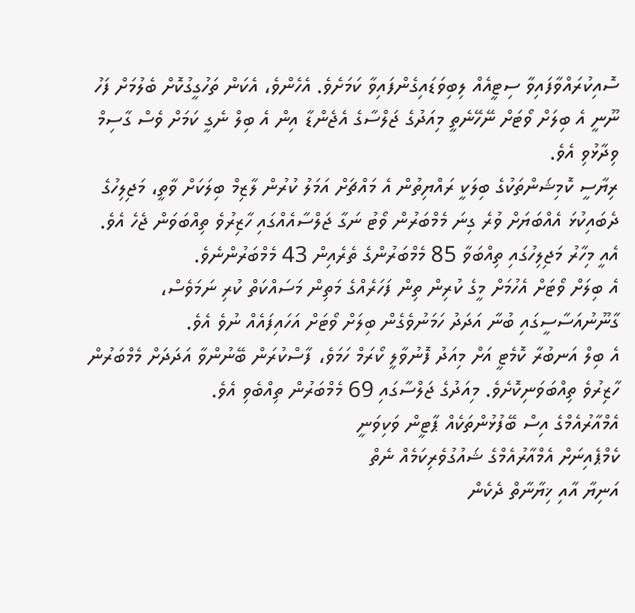ސޮއިކުރައްވާފައިވާ ސިޓީއެއް ލިބިވަޑައިގެންފައިވާ ކަމަށެވެ. އެހެންވެ، އެކަން ތަހުގީގުކޮށް ބެލުމަށް ފަހު ނޫނީ އެ ބިލަށް ވޯޓަށް ނޭހޭނެތީ މިއަދުގެ ޖަލްސާގެ އެޖެންޑާ އިން އެ ބިލް ނެގީ ކަމަށް ވެސް ގާސިމް ވިދާޅުވި އެވެ.
ރިޔާސީ ކޮމިޝަންތަކުގެ ބިލަކީ ރައްޔިތުން އެ މައްޗަށް އަމަލު ކުރުން ލާޒިމް ބިލަކަށް ވާތީ، މަޖިލިހުގެ ދެބައިކުޅަ އެއްބަޔަށް ވުރެ ގިނަ މެމްބަރުން ވޯޓު ނަގާ ޖަލްސާއެއްގައި ހާޒިރުވެ ތިއްބަވަން ޖެހެ އެވެ. އެއީ މިހާރު މަޖިލިހުގައި ތިއްބަވާ 85 މެމްބަރުންގެ ތެރެއިން 43 މެމްބަރުންނެވެ.
އެ ބިލަށް ވޯޓަށް އެހުމަށް މީގެ ކުރިން ތިން ފަހަރެއްގެ މަތިން މަސައްކަތް ކުރި ނަމަވެސް، ގާނޫނުއަސާސީގައި ބުނާ އަދަދު ހަމަނުވެގެން ބިލަށް ވޯޓަށް އަހައިފައެއް ނުވެ އެވެ.
އެ ބިލް އަނބުރާ ކޮމެޓީ އަށް މިއަދު ފޮނުވާލީ ކޯރަމް ހަމަވެ، ފާސްކުރަން ބޭނުންވާ އަދަދަށް މެމްބަރުން ހާޒިރުވެ ތިއްބަވަނިކޮށެވެ. މިއަދުގެ ޖަލްސާގައި 69 މެމްބަރުން ތިއްބެވި އެވެ.
އެމްއާރުއެމްގެ އިސް ބޭފުޅުންތަކެއް ޕާޓީން ވަކިވަނީ
ކެމްޕެއިނަށް އެމްއާރުއެމްގެ ޝައުގުވެރިކަމެއް ނެތް
އަނިޔާ އާއި ޚިޔާނާތް ދެކެން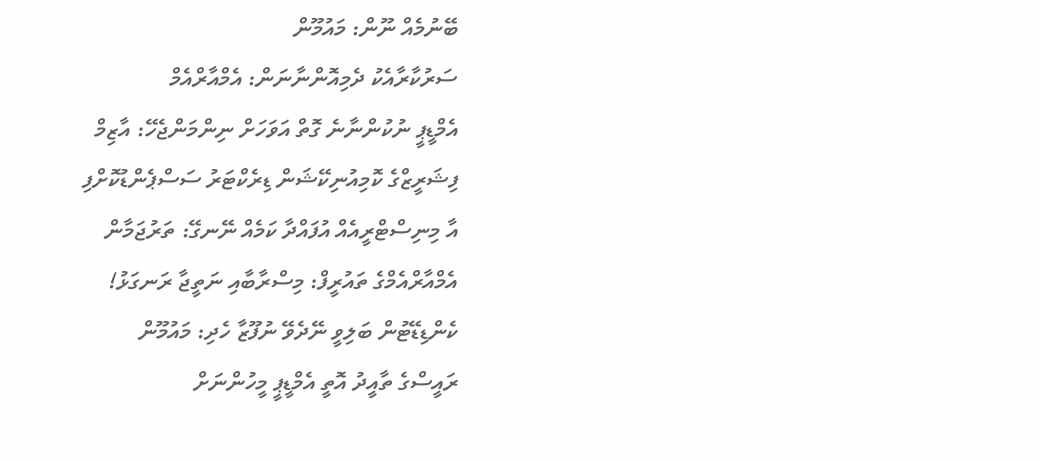ބޭނުމެއް ނޫން: މައުމޫން
ސަރުކާރާއެކު ދެމިއޮންނާނަން: އެމްއާރްއެމް
އެމްޑީޕީ ނުކުންނާނެ ގޮތް އަވަހަށް ނިންމަންޖެހޭ: އާޒިމް
ފިޝަރީޒްގެ ކޮމިއުނިކޭޝަން ޑިރެކްޓަރު ސަސްޕެންޑުކޮށްފި
އާ މިނިސްޓްރީއެއް އުފައްދާ ކަމެއް ނޭނގޭ: ތަރުޖަމާން
އެމްއާރްއެމްގެ ތައުރީފް: މިސްރާބާއި ނަތީޖާ ރަނގަޅު!
ކެންޑިޑޭޓުން ބަލިވީ ނޭދެވޭ ނުފޫޒާ ހެދި: މައުމޫން
ރައީސްގެ ތާއީދު އޮތީ އެމްޑީޕީ މީހުންނަށް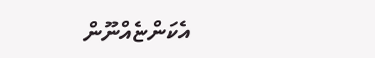އެކަންޏެއްނޫން